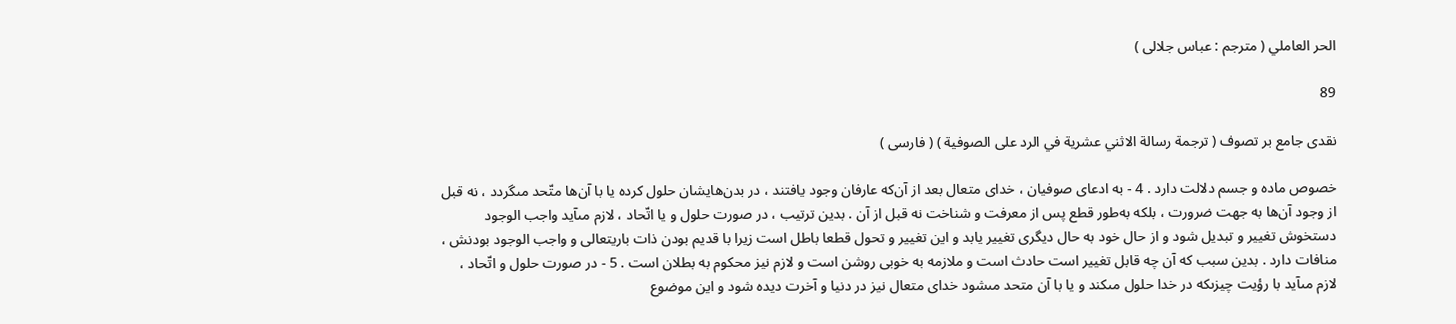الحر العاملي ( مترجم : عباس جلالى )

89

نقدى جامع بر تصوف ( ترجمة رسالة الاثني عشرية في الرد على الصوفية ) ( فارسى )

خصوص ماده و جسم دلالت دارد . 4 - به ادعاى صوفيان ، خداى متعال بعد از آن‌كه عارفان وجود يافتند ، در بدن‌هايشان حلول كرده يا با آن‌ها متّحد مىگردد ، نه قبل از وجود آن‌ها به جهت ضرورت ، بلكه به‌طور قطع پس از معرفت و شناخت نه قبل از آن . بدين ترتيب ، در صورت حلول و يا اتّحاد ، لازم مىآيد واجب الوجود دستخوش تغيير و تبديل شود و از حال خود به حال ديگرى تغيير يابد و اين تغيير و تحول قطعا باطل است زيرا با قديم بودن ذات باريتعالى و واجب الوجود بودنش ، منافات دارد . بدين سبب كه آن چه قابل تغيير است حادث است و ملازمه به خوبى روشن است و لازم نيز محكوم به بطلان است . 5 - در صورت حلول و اتّحاد ، لازم مىآيد با رؤيت چيزىكه در خدا حلول مىكند و يا با آن متحد مىشود خداى متعال نيز در دنيا و آخرت ديده شود و اين موضوع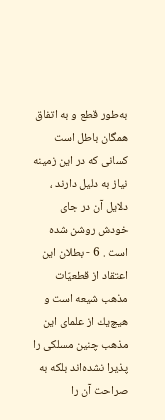به‌طور قطع و به اتفاق همگان باطل است كسانى كه در اين زمينه نياز به دليل دارند ، دلايل آن در جاى خودش روشن شده است . 6 - بطلان اين اعتقاد از قطعيّات مذهب شيعه است و هيچ‌يك از علماى اين مذهب چنين مسلكى را پذيرا نشده‌اند بلكه به صراحت آن را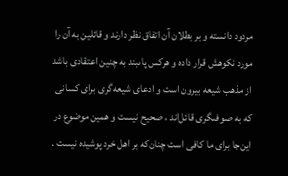مردود دانسته و بر بطلان آن اتفاق نظر دارند و قائلين به آن را مورد نكوهش قرار داده و هركس پاىبند به چنين اعتقادى باشد از مذهب شيعه بيرون است و ادعاى شيعه‌گرى براى كسانى كه به صوفىگرى قائل‌اند ، صحيح نيست و همين موضوع در اين‌جا براى ما كافى است چنان‌كه بر اهل خرد پوشيده نيست .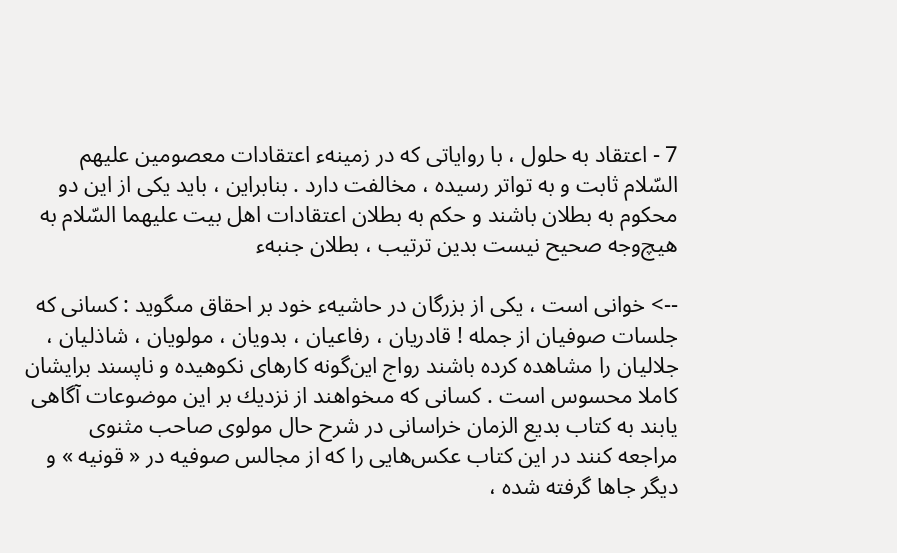7 - اعتقاد به حلول ، با رواياتى كه در زمينهء اعتقادات معصومين عليهم السّلام ثابت و به تواتر رسيده ، مخالفت دارد . بنابراين ، بايد يكى از اين دو محكوم به بطلان باشند و حكم به بطلان اعتقادات اهل بيت عليهما السّلام به هيچ‌وجه صحيح نيست بدين ترتيب ، بطلان جنبهء

--> خوانى است ، يكى از بزرگان در حاشيهء خود بر احقاق مىگويد : كسانى كه جلسات صوفيان از جمله ! قادريان ، رفاعيان ، بدويان ، مولويان ، شاذليان ، جلاليان را مشاهده كرده باشند رواج اين‌گونه كارهاى نكوهيده و ناپسند برايشان كاملا محسوس است . كسانى كه مىخواهند از نزديك بر اين موضوعات آگاهى يابند به كتاب بديع الزمان خراسانى در شرح حال مولوى صاحب مثنوى مراجعه كنند در اين كتاب عكس‌هايى را كه از مجالس صوفيه در « قونيه » و ديگر جاها گرفته شده ،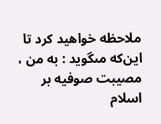ملاحظه خواهيد كرد تا اين‌كه مىگويد : به من ، مصيبت صوفيه بر اسلام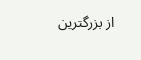از بزرگترين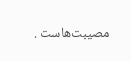مصيبت‌هاست .